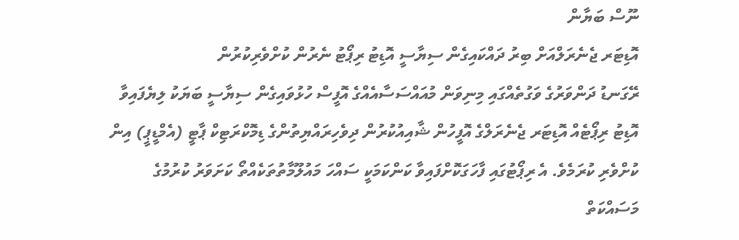ނޫސް ބަޔާން
އޮޑިޓަރ ޖެނެރަލްއަށް ބިރު ދައްކައިގެން ސިޔާސީ އޮޑިޓު ރިޕޯޓު ނެރުން ކުށްވެރިކުރުން
ރޭގަނޑު ދަންވަރުގެ ވަގުތެއްގައި މިނިވަން މުއައްސަސާއެއްގެ އޮފީސް ހުޅުވައިގެން ސިޔާސީ ބަޔަކު ލިޔެފައިވާ އޮޑިޓު ރިޕޯޓެއް އޮޑިޓަރ ޖެނެރަލްގެ އޮފީހުން ޝާއިއުކުރުން ދިވެހިރައްޔިތުންގެ ޑިމޮކްރަޓިކް ޕާޓީ (އެމްޑީޕީ) އިން ކުށްވެރި ކުރަމެވެ. އެ ރިޕޯޓުގައި ފާހަގަކޮށްފައިވާ ކަންކަމަކީ ސައްހަ މައުލޫމާތުތަކެއްތޯ ކަށަވަރު ކުރުމުގެ މަސައްކަތް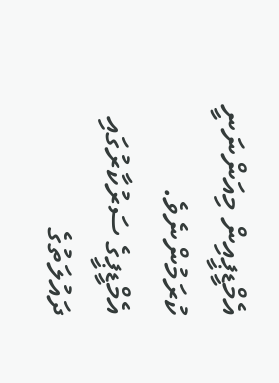އެމްޑީޕީއިން މިއަންނަނީ ކުރަމުންނެވެ.
އެމްޑީޕީގެ ސަރުކާރުގައި ދައުލަތުގެ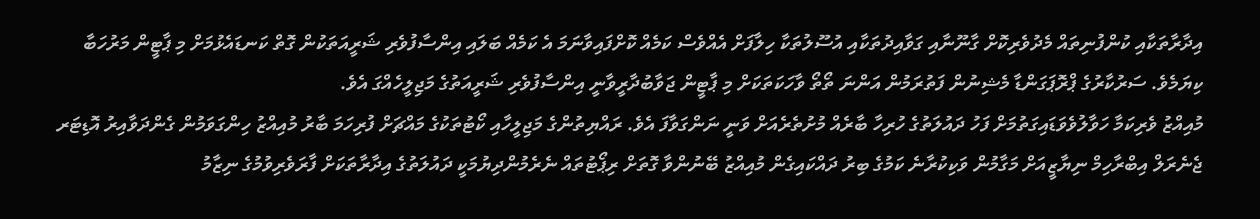އިދާރާތަކާއި ކުންފުނިތައް މެދުވެރިކޮށް ގާނޫނާއި ގަވާއިދުތަކާއި އުސޫލުތަކާ ހިލާފަށް އެއްވެސް ކަމެއް ކޮށްފައިވާނަމަ އެ ކަމެއް ބަލައި އިންސާފުވެރި ޝަރީއަތަކުން ގޮތް ކަނޑައެޅުމަށް މި ޕާޓީން މަރުހަބާ ކިޔަމެވެ. ސަރުކާރުގެ ޕްރޮޕަގަންޑާ މެޝިނުން ފަތުރަމުން އަންނަ ތޯތޯ ވާހަކަތަކަށް މި ޕާޓީން ޖަވާބުދާރީވާނީ އިންސާފުވެރި ޝަރީއަތުގެ މަޖިލީހެއްގަ އެވެ.
މުއިއްޒު ވެރިކަމާ ހަވާލުވެވަޑައިގަތުމަށް ފަހު ދައުލަތުގެ ހުރިހާ ބާރެއް މުށުތެރެއަށް ވަނީ ނަންގަވާފަ އެވެ. ރައްޔިތުންގެ މަޖިލީހާއި ކޯޓުތަކުގެ މައްޗަށް ފުރިހަމަ ބާރު މުއިއްޒު ހިންގަވަމުން ގެންދަވާއިރު އޮޑިޓަރ ޖެނެރަލް އިބްރާހިމް ނިޔާޒީއަށް މަގާމުން ވަކިކުރާނެ ކަމުގެ ބިރު ދައްކައިގެން މުއިއްޒު ބޭނުންވާ ގޮތަށް ރިޕޯޓުތައް ނެރެމުންދިޔުމަކީ ދައުލަތުގެ އިދާރާތަކަށް ފާރަވެރިވުމުގެ ނިޒާމު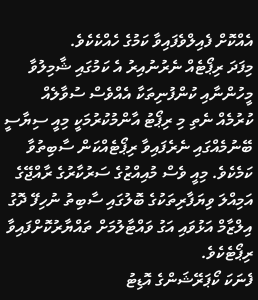އެއްކޮށް ފެއިލްވެފައިވާ ކަމުގެ ހެއްކެކެވެ.
މިފަދަ ރިޕޯޓެއް ނެރުނުއިރު އެ ކަމުގައި ޝާމިލުވާ މީހުންނާއި ކުންފުނިތަކާ އެއްވެސް ސުވާލެއް ކުރުމެއް ނެތި މި ރިޕޯޓު އާންމުކުރުމަކީ މިއީ ސިޔާސީ ބޭނުމެއްގައި ނެރެފައިވާ ރިޕޯޓެއްކަން ސާބިތުވާ ކަމެކެވެ. މިއީ ވެސް މުއިއްޒުގެ ސަރުކާރުގެ ރާއްޖޭގެ އަމިއްލަ ވިޔަފާރިތަކުގެ ބޮލުގައި ސާބިތު ނުހިފޭ ދޮގު އިލްޒާމް އަޅުވައި އަގު ވައްޓާލުމަށް ތައްޔާރުކޮށްފައިވާ ރިޕޯޓެކެވެ.
ފެނަކަ ކޯޕަރޭޝަންގެ އޮޑިޓު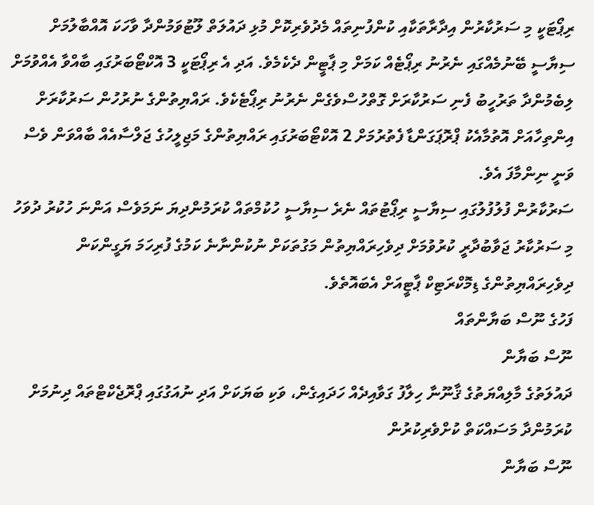ރިޕޯޓަކީ މި ސަރުކާރުން އިދާރާތަކާއި ކުންފުނިތައް މެދުވެރިކޮށް މުޅި ދައުލަތް ލޫޓުވަމުންދާ ވާހަކަ އޮއްބާލުމަށް ސިޔާސީ ބޭނުމެއްގައި ނެރުނު ރިޕޯޓެއް ކަމަށް މި ޕާޓީން ދެކެމެވެ. އަދި އެ ރިޕޯޓަކީ 3 އޮކްޓޯބަރުގައި ބާއްވާ އެއްވުމަށް ލިބެމުންދާ ތަރުހީބު ފެނި ސަރުކާރަށް ގޮތްހުސްވެގެން ނެރުނު ރިޕޯޓެކެވެ. ރައްޔިތުންގެ ނުރުހުން ސަރުކާރަށް އިންތިހާއަށް އޮތުމާއެކު ޕްރޮޕަގަންޑާ ފެތުރުމަށް 2 އޮކްޓޯބަރުގައި ރައްޔިތުންގެ މަޖިލީހުގެ ޖަލްސާއެއް ބާއްވަން ވެސް ވަނީ ނިންމާފަ އެވެ.
ސަރުކާރުން ފުލުފުލުގައި ސިޔާސީ ރިޕޯޓުތައް ނެރެ ސިޔާސީ ހުކުމްތައް ކުރަމުންދިޔަ ނަމަވެސް އަންނަ ހުކުރު ދުވަހު މި ސަރުކާރު ޖަވާބުދާރީ ކުރުވުމަށް ދިވެހިރައްޔިތުން މަގުތަކަށް ނުކުންނާނެ ކަމުގެ ފުރިހަމަ ޔަގީންކަން ދިވެހިރައްޔިތުންގެ ޑިމޮކްރަޓިކް ޕާޓީއަށް އެބައޮތެވެ.
ފަހުގެ ނޫސް ބަޔާންތައް
ނޫސް ބަޔާން
ދައުލަތުގެ މާލިއްޔަތުގެ ޤާނޫނާ ހިލާފު ގަވާއިދެއް ހަދައިގެން، ވަކި ބަޔަކަށް އަދި ނުއަގުގައި ޕްރޮޖެކްޓްތައް ދިނުމަށް ކުރަމުންދާ މަސައްކަތް ކުށްވެރިކުރުން
ނޫސް ބަޔާން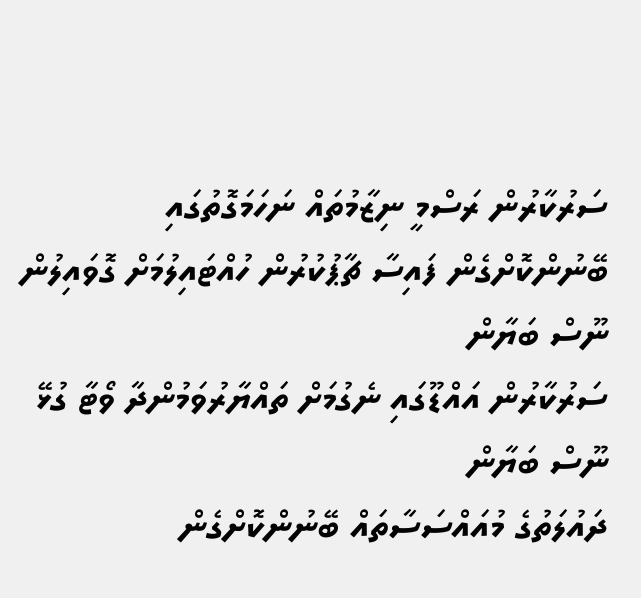ސަރުކާރުން ރަސްމީ ނިޒާމުތައް ނަހަމަގޮތުގައި ބޭނުންކޮށްގެން ފައިސާ ޗާޕުކުރުން ހުއްޓައިލުމަށް ގޮވައިލުން
ނޫސް ބަޔާން
ސަރުކާރުން އައްޑޫގައި ނެގުމަށް ތައްޔާރުވަމުންދާ ވޯޓާ ގުޅޭ
ނޫސް ބަޔާން
ދައުލަތުގެ މުއައްސަސާތައް ބޭނުންކޮށްގެން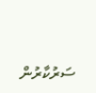ސަރުކާރުން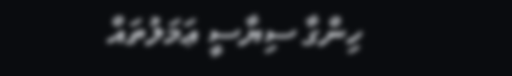ހިންގާ ސިޔާސީ ޢަމަލުތައް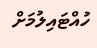ހުއްޓައިލުމަށް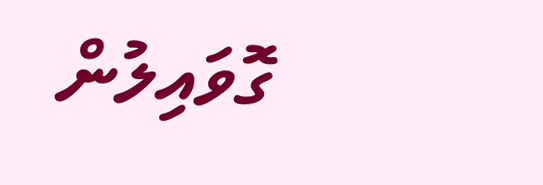ގޮވައިލުން